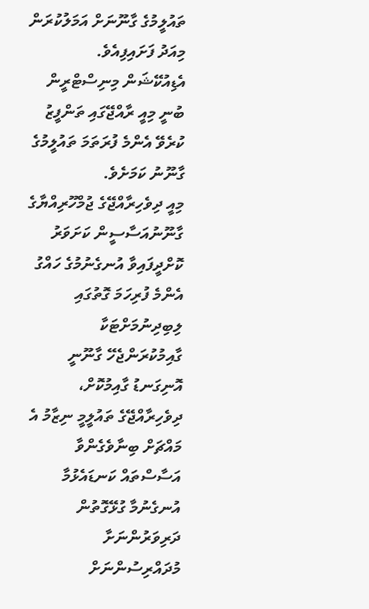ތައުލީމުގެ ގާނޫނަށް އަމަލުކުރަން މިއަދު ފަށައިފިއެވެ.
އެޑިއުކޭޝަން މިނިސްޓްރީން ބުނީ މިއީ ރާއްޖޭގައި ތަންފީޒު ކުރެވޭ އެންމެ ފުރަތަމަ ތައުލީމުގެ ގާނޫނު ކަމަށެވެ.
މިއީ ދިވެހިރާއްޖޭގެ ޖުމްހޫރިއްޔާގެ ގާނޫނުއަސާސީން ކަށަވަރު ކޮށްދީފައިވާ އުނގެނުމުގެ ހައްގު އެންމެ ފުރިހަމަ ގޮތުގައި ލިބިދިނުމަށްޓަކާ ގާއިމުކުރަންޖެހޭ ގާނޫނީ އޮނިގަނޑު ގާއިމުކޮށް، ދިވެހިރާއްޖޭގެ ތައުލީމީ ނިޒާމު އެ މައްޗަށް ބިނާވެގެންވާ އަސާސްތައް ކަނޑައެޅުމާ އުނގެނުމާ ގުޅޭގޮތުން ދަރިވަރުންނަށާ މުދައްރިސުންނަށް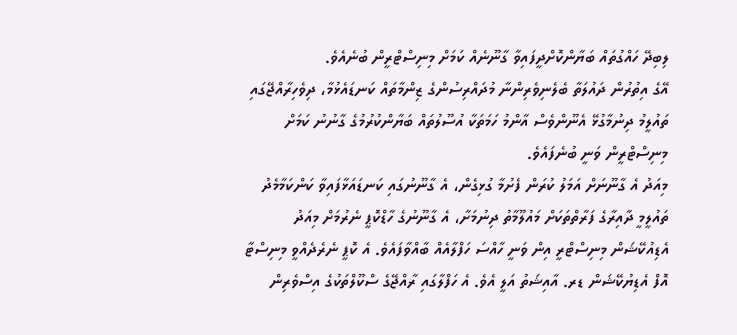ލިބިދޭ ހައްގުތައް ބަޔާންކޮށްދީފައިވާ ގާނޫނެއް ކަމަށް މިނިސްޓްރީން ބުނެއެވެ.
އޭގެ އިތުރުން ދައުލަތާ ބެލެނިވެރިންނާ މުދައްރިސުންގެ ޒިންމާތައް ކަނޑައެޅުމާ، ދިވެހިރާއްޖޭގައި ތައުލީމު ދިނުމާގުޅޭ އެނޫންވެސް އާންމު ހަމަތަކާ އުސޫލުތައް ބަޔާންކުރުމުގެ ގާނުނު ކަމަށް މިނިސްޓްރީން ވަނީ ބުނެފައެވެ.
މިއަދު އެ ގާނޫނަށް އަމަލު ކުރަން ފެށުމާ ގުޅިގެން، އެ ގާނޫނުގައި ކަނޑައަޅާފައިވާ ކަންކަމާމެދު ތައުލީމީ ދާއިރާގެ ފަރާތްތަކަށް މައުލޫމާތު ދިނުމަށާ، އެ ގާނޫނުގެ ހާޑްކޮޕީ ނެރުމަށް މިއަދު އެޑިއުކޭޝަން މިނިސްޓްރީ އިން ވަނީ ހާއްސަ ހަފްލާއެއް ބާއްވާފައެވެ. އެ ކޮޕީ ނެރެދެއްވީ މިނިސްޓާ އޮފް އެޑިޔުކޭޝަން ޑރ. އާއިޝަތު އަލީ އެވެ. އެ ހަފްލާގައި ރާއްޖޭގެ ސްކޫލްތަކުގެ އިސްވެރިން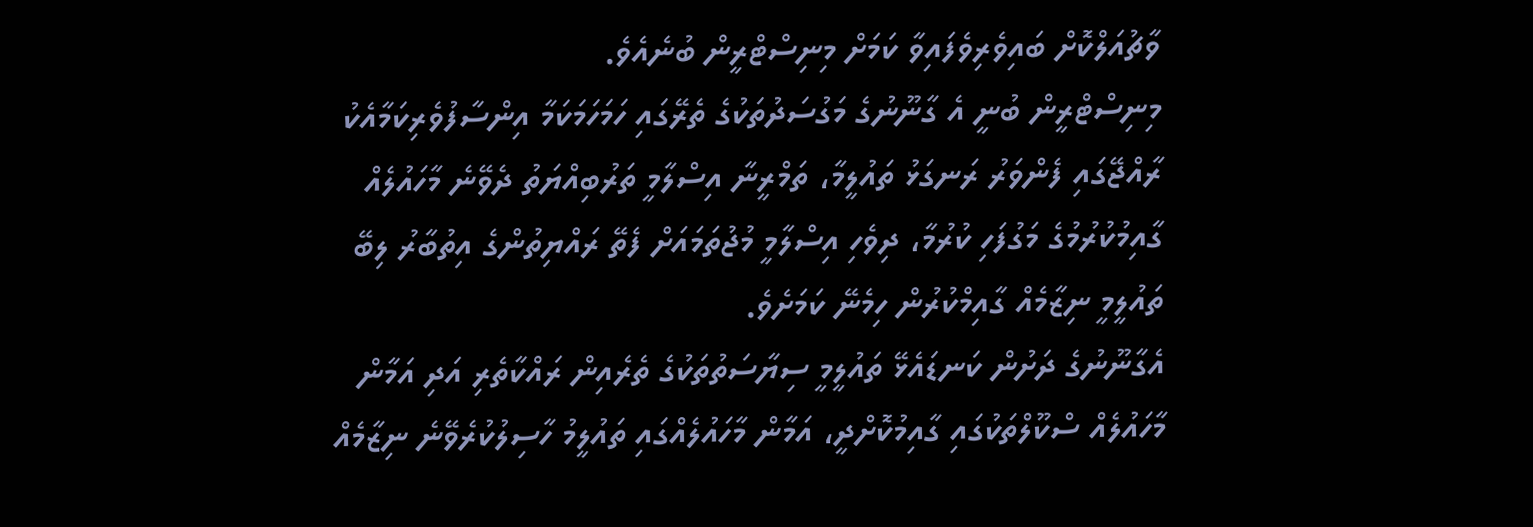ވާޗުއަލްކޮށް ބައިވެރިވެފައިވާ ކަމަށް މިނިސްޓްރީން ބުނެއެވެ.
މިނިސްޓްރީން ބުނީ އެ ގާނޫނުގެ މަގުސަދުތަކުގެ ތެރޭގައި ހަމަހަމަކަމާ އިންސާފުވެރިކަމާއެކު ރާއްޖޭގައި ފެންވަރު ރަނގަޅު ތައުލީމާ، ތަމްރީނާ އިސްލާމީ ތަރުބިއްޔަތު ދެވޭނެ މާހައުލެއް ގާއިމުކުރުމުގެ މަގުފަހި ކުރުމާ، ދިވެހި އިސްލާމީ މުޖުތަމައަށް ފެތޭ ރައްޔިތުންގެ އިތުބާރު ލިބޭ ތައުލީމީ ނިޒާމެއް ގާއިމްކުރުން ހިމެނޭ ކަމަށެވެ.
އެގާނޫނުގެ ދަށުން ކަނޑައެޅޭ ތައުލީމީ ސިޔާސަތުތަކުގެ ތެރެއިން ރައްކާތެރި އަދި އަމާން މާހައުލެއް ސްކޫލްތަކުގައި ގާއިމުކޮށްދީ، އަމާން މާހައުލެއްގައި ތައުލީމު ހާސިލުކުރެވޭނެ ނިޒާމެއް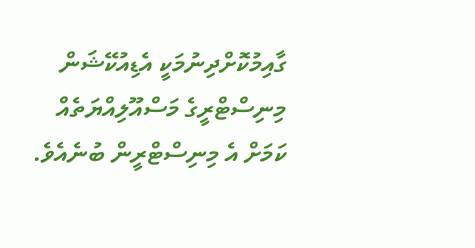ގާއިމުކޮށްދިނުމަކީ އެޑިއުކޭޝަން މިނިސްޓްރީގެ މަސްއޫލިއްޔަތެއް ކަމަށް އެ މިނިސްޓްރީން ބުނެއެވެ.